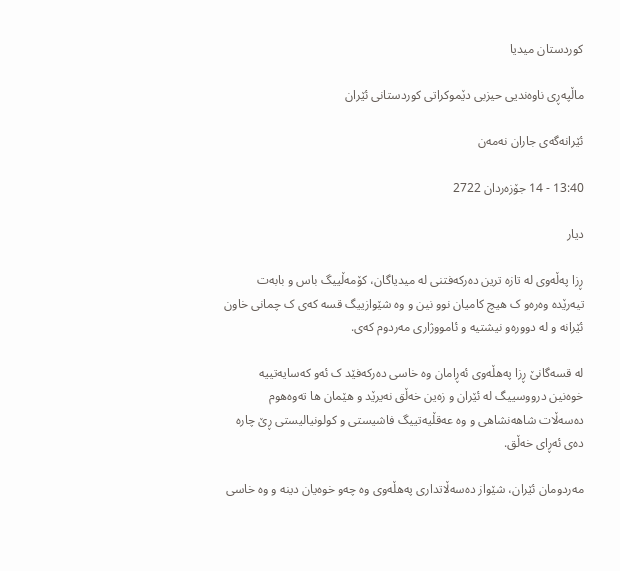کوردستان میدیا

ماڵپەڕی ناوەندیی حیزبی دێموکراتی کوردستانی ئێران

ئێرانەگەی جاران نەمەن

13:40 - 14 جۆزەردان 2722

دیار

ڕزا پە‌ڵەوی لە تازە ترین دەرکەفتنی لە میدیاگان، کۆمەڵییگ باس و بابەت تیەرێدە وەرەو ک هیچ کامیان نوو نین و وە شێوازییگ قسە کەی ک چمانی خاون ئێرانە و لە دوورەو نیشتیە و ئامووژاری مەردوم کەی.

لە قسەگانێ ڕزا پەهڵەوی ئەڕامان وە خاسی دەرکەفێد ک ئەو کەسایەتییە خوەنین درووسییگ لە ئێران و زەین خەڵق نەیرێد و هێمان ها تەوەهوم دەسەڵات شاهەنشاهی و وە عەقڵیەتییگ فاشیستی و کولونیالیستی ڕێ چارە دەی ئەڕای خەڵق.

مەردومان ئێران، شێواز دەسەڵاتداری پەهڵەوی وە چەو خوەیان دینە و وە خاسی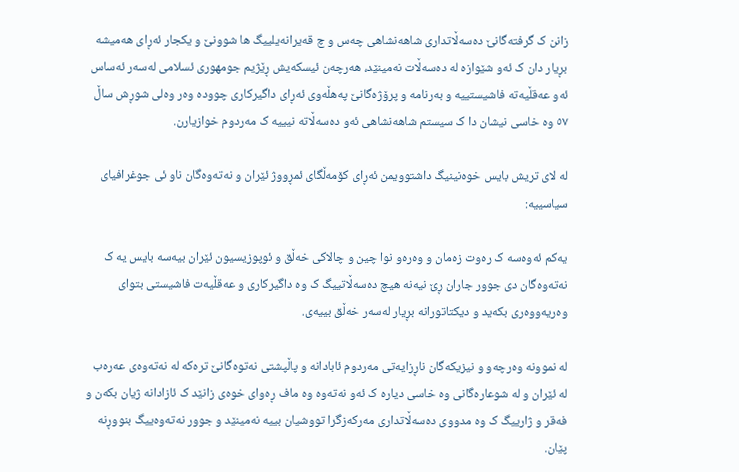زانن ک گرفتەگانێ دەسەڵاتداری شاهەنشاهی چەس و چ قەیرانەیلییگ ها شوونێ و یکجار ئەڕای هەمیشە بڕیار دان ک ئەو شێوازە لە دەسەڵات نەمینێد، هەرچەن ئیسکەیش ڕێژیم جومهوری ئسلامی لەسەر ئەساس ئەو عەقڵیەتە فاشیستییە و بەرنامە و پرۆژەگانێ پەهڵەوی ئەڕای داگیرکاری چوودە وەر وەلی شوڕش ساڵ ٥٧ وە خاسی نیشان دا ک سیستم شاهەنشاهی ئەو دەسەڵاتە نیییە ک مەردوم خوازیارن.

لە لای تریش بایس خوەنینیگ داشتوویمن ئەڕای کۆمەڵگای ئمڕووژ ئێران و نەتەوەگان ناو ئی جوغرافیای سیاسییە:

یەکم ئەوەسە ک رەوت زەمان و وەرەو نوا چین و چالاکی خەڵق و ئوپوزیسیون ئێران بیەسە بایس یە ک نەتەوەگان دی جوور جاران ڕێ نیەنە هیچ دەسەڵاتییگ ک وە داگیرکاری و عەقڵیەت فاشیستی بتوای وەریەووەری بکەید و دیکتاتورانە بڕیار لەسەر خەڵق بییەی.

لە نموونە وەرچەو و نیزیکەگان ناڕزایەتی مەردوم ئابادانە و پاڵپشتی نەتوەگانێ ترەکە لە نەتەوەی عەرەب لە ئێران و لە شوعارەگانی وە خاسی دیارە ک ئەو نەتەوە وە ماف ڕەوای خوەی زانێد ک ئازادانە ژیان بکەن و فەقر و ژارییگ ک وە مدووی دەسەڵاتداری مەرکەزگرا تووشیان بییە نەمینێد و جوور نەتەوەییگ بنووڕنە پێان.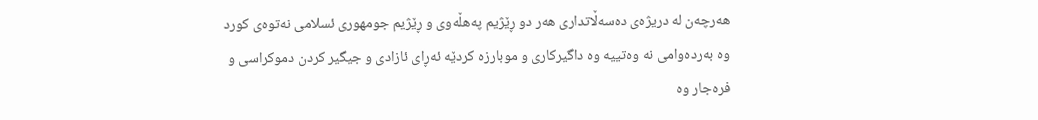هەرچەن لە دریژەی دەسەڵاتداری هەر دو ڕێژیم پەهڵەوی و ڕێژیم جومهوری ئسلامی نەتوەی کورد وە بەردەوامی نە وەتییە وە داگیرکاری و موبارزە کردێە ئەڕای ئازادی و جیگیر کردن دموکراسی و فرەجار وە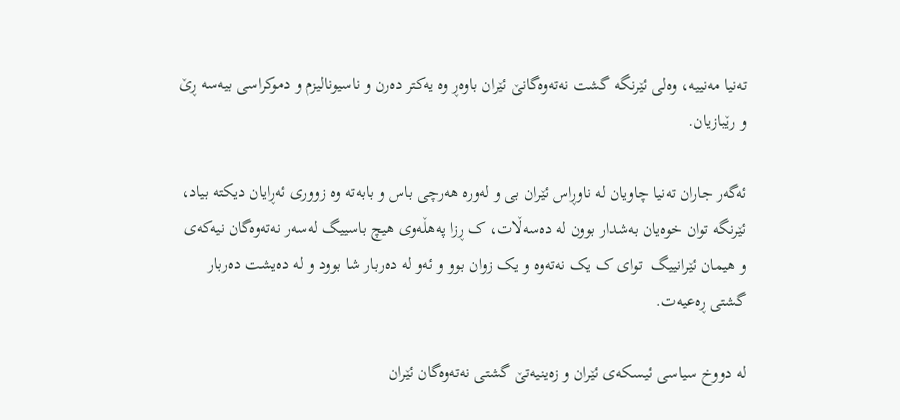تەنیا مەنییە، وەلی ئێرنگە گشت نەتەوەگانێ ئێران باوەڕ وە یەکتر دەرن و ناسیونالیزم و دموکراسی بیەسە ڕێ و رێبازیان.

ئەگەر جاران تەنیا چاویان لە ناوڕاس ئێران بی و لەورە هەرچی باس و بابەتە وە زووری ئەڕایان دیکتە بیاد، ئێرنگە توان خوەیان بەشدار بوون لە دەسەڵات، ک ڕزا پەهڵەوی هیچ باسییگ لەسەر نەتەوەگان نیەکەی و هیمان ئێرانییگ  توای ک یک نەتەوە و یک زوان بوو و ئەو لە دەربار شا بوود و لە دەیشت دەربار گشتی ڕەعیەت.

لە دووخ سیاسی ئیسکەی ئێران و زەینیەتێ گشتی نەتەوەگان ئێران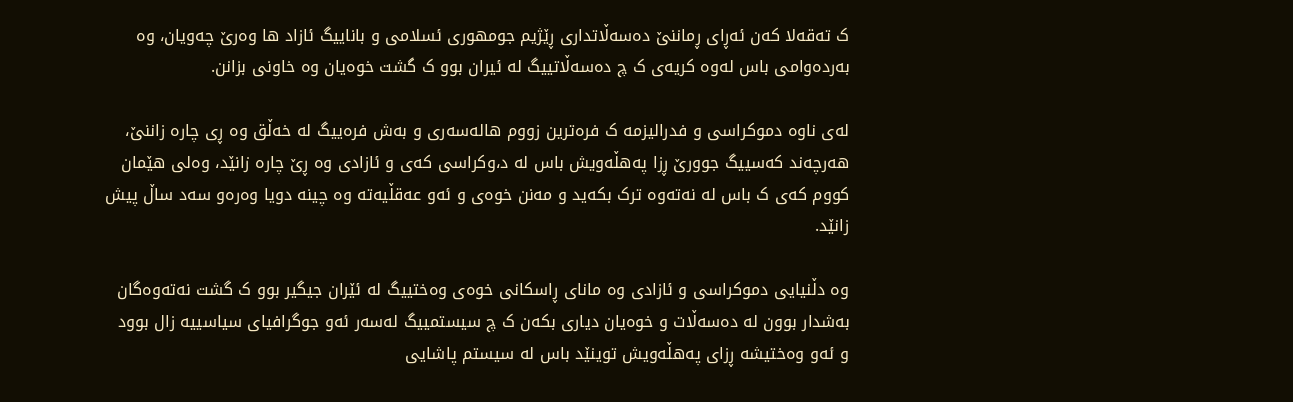ک تەقەلا کەن ئەڕای ڕماننێ دەسەڵاتداری ڕێژیم جومهوری ئسلامی و باناییگ ئازاد ها وەرێ چەویان، وە بەردەوامی باس لەوە کریەی ک چ دەسەڵاتییگ لە ئیران بوو ک گشت خوەیان وە خاونی بزانن.

لەی ناوە دموکراسی و فدرالیزمە ک فرەترین زووم هالەسەری و بەش فرەییگ لە خەڵق وە ڕی چارە زاننێ، هەرچەند کەسییگ جوورێ ڕزا پەهڵەویش باس لە د،وکراسی کەی و ئازادی وە ڕێ چارە زانێد، وەلی هێمان کووم کەی ک باس لە نەتەوە ترک بکەید و مەنن خوەی و ئەو عەقڵیەتە وە چینە دویا وەرەو سەد ساڵ پیش زانێد.

وە دڵنیایی دموکراسی و ئازادی وە مانای ڕاسکانی خوەی وەختییگ لە ئێران جیگیر بوو ک گشت نەتەوەگان بەشدار بوون لە دەسەڵات و خوەیان دیاری بکەن ک چ سیستمییگ لەسەر ئەو جوگرافیای سیاسییە زال بوود و ئەو وەختیشە ڕزای پە‌هڵەویش توینێد باس لە سیستم پاشایی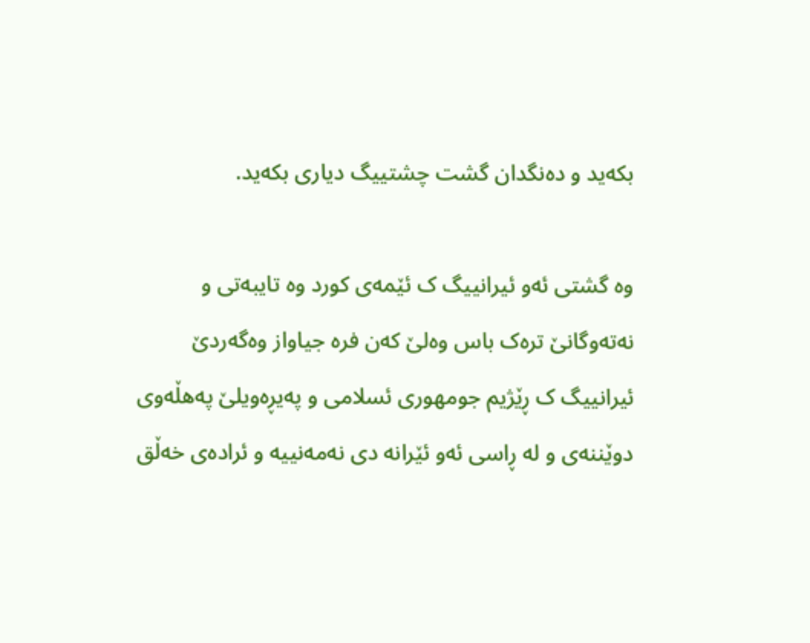بکەید و دەنگدان گشت چشتییگ دیاری بکەید.

وە گشتی ئەو ئیرانییگ ک ئێمەی کورد وە تایبەتی و نەتەوگانێ ترەک باس وەلێ کەن فرە جیاواز وەگەردێ ئیرانییگ ک ڕێژیم جومهوری ئسلامی و پەیڕەویلێ پەهڵەوی دوێننەی و لە ڕاسی ئەو ئێرانە دی نەمەنییە و ئرادەی خەڵق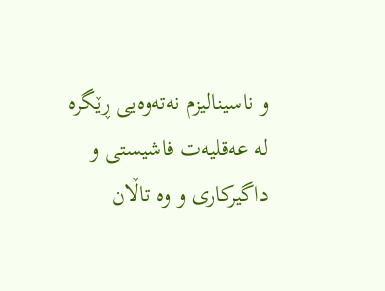و ناسینالیزم نەتەوەیی ڕێگرە لە عەقلیەت فاشیستی و داگیرکاری و وە تاڵان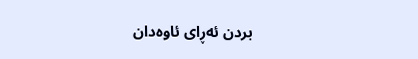بردن ئەڕای ئاوەدان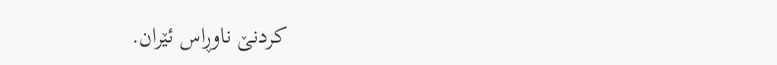کردنێ ناوڕاس ئێران.